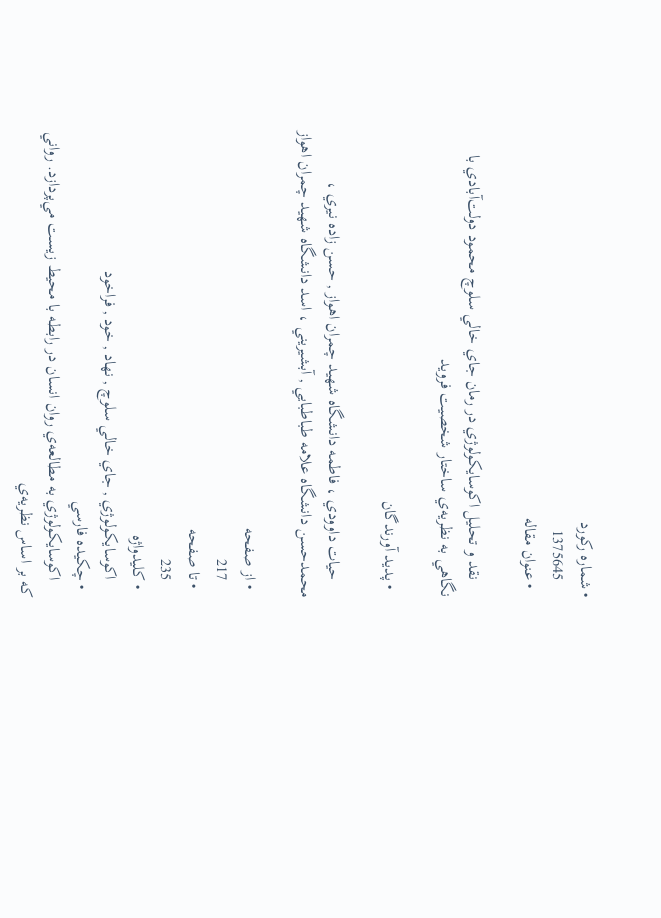• شماره ركورد
    1375645
  • عنوان مقاله

    نقد و تحليل اكوسايكولوژي در رمان جاي خالي سلوچ محمود دولت‌آبادي با نگاهي به نظريه‌ي ساختار شخصيت فرويد

  • پديد آورندگان

    حيات داوودي ، فاطمه دانشگاه شهيد چمران اهواز , حسن زاده نيري ، محمدحسن دانشگاه علامه طباطبايي , آبشيريني ، اسد دانشگاه شهيد چمران اهواز

  • از صفحه
    217
  • تا صفحه
    235
  • كليدواژه
    اكوسايكولوژي , جاي خالي سلوچ , نهاد , خود , فراخود
  • چكيده فارسي
    اكوسايكولوژي به مطالعه‌ي روان انسان در رابطه با محيط زيست مي‌پردازد. رواني كه بر اساس نظريه‌ي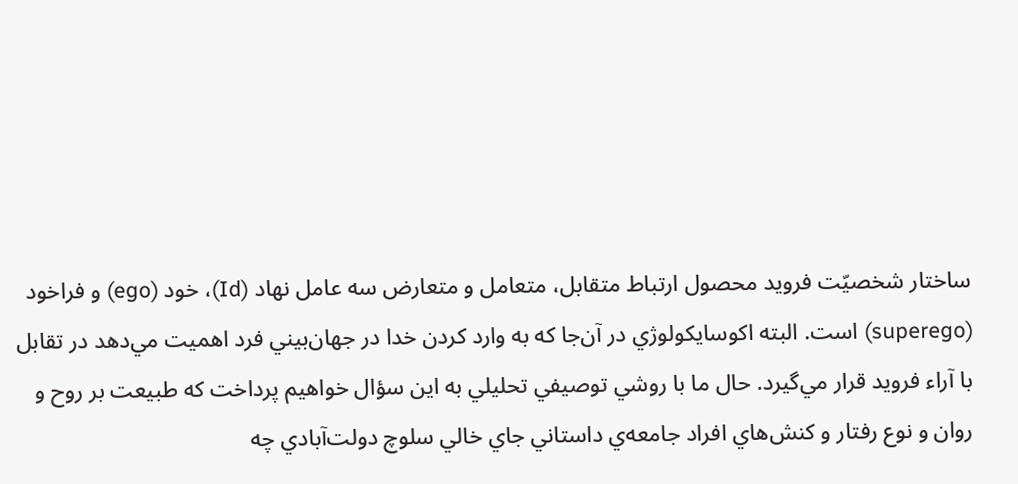ساختار شخصيّت فرويد محصول ارتباط متقابل، متعامل و متعارض سه عامل نهاد (Id)، خود (ego) و فراخود (superego) است. البته اكوسايكولوژي در ‌آن‌جا كه به وارد كردن خدا در جهان‌بيني فرد اهميت مي‌دهد در تقابل با آراء فرويد قرار مي‌گيرد. حال ما با روشي توصيفي تحليلي به اين سؤال خواهيم پرداخت كه طبيعت بر روح و روان و نوع رفتار و كنش‌هاي افراد جامعه‌ي داستاني جاي خالي سلوچ دولت‌آبادي چه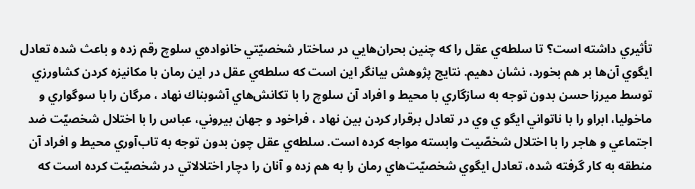تأثيري داشته است؟ تا سلطه‌ي عقل را كه چنين بحران‌هايي در ساختار شخصيّتي خانواده‌ي سلوچ رقم زده و باعث شده تعادل ايگوي آن‌ها بر هم بخورد، نشان دهيم. نتايج پژوهش بيانگر اين است كه سلطه‌ي عقل در اين رمان با مكانيزه كردن كشاورزي توسط ميرزا حسن بدون توجه به سازگاري با محيط و افراد آن سلوچ را با تكانش‌هاي آشوبناك نهاد ، مرگان را با سوگواري و ماخوليا، ابراو را با ناتواني ايگو ي وي در تعادل برقرار كردن بين نهاد ، فراخود و جهان بيروني، عباس را با اختلال شخصيّت ضد اجتماعي و هاجر را با اختلال شخصّيت وابسته مواجه كرده است. سلطه‌ي عقل چون بدون توجه به تاب‌آوري محيط و افراد آن منطقه به كار گرفته شده، تعادل ايگوي شخصيّت‌هاي رمان را به هم زده و آنان را دچار اختلالاتي در شخصيّت كرده است كه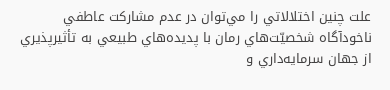علت چنين اختلالاتي را مي‌توان در عدم مشاركت عاطفي ناخودآگاه شخصيّت‌هاي رمان با پديده‌هاي طبيعي به تأثيرپذيري از جهان سرمايه‌داري و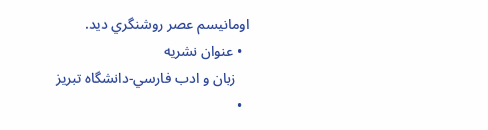اومانيسم عصر روشنگري ديد.
  • عنوان نشريه
    زبان و ادب فارسي-دانشگاه تبريز
  •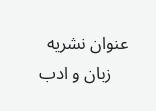عنوان نشريه
    زبان و ادب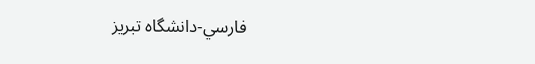فارسي-دانشگاه تبريز